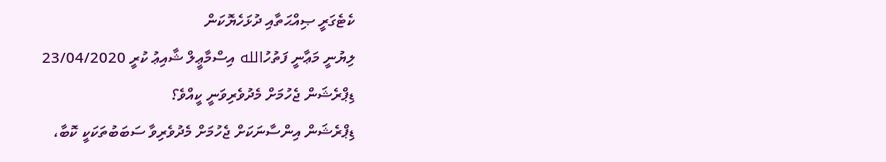ކެޓެގަރީ ޞިއްޙަތާއި ދުޅަހެޔޮކަން
ލިޔުނީ މަޢާނީ ފަތުހުالله އިސްމާޢީލް ޝާއިޢު ކުރީ 23/04/2020
ޑިޕްރެޝަން ޖެހުމަށް މެދުވެރިވަނީ ކީއްވެ؟
ޑިޕްރެޝަން އިންސާނަކަށް ޖެހުމަށް މެދުވެރިވާ ސަބަބުތަކަކީ ކޮބާ،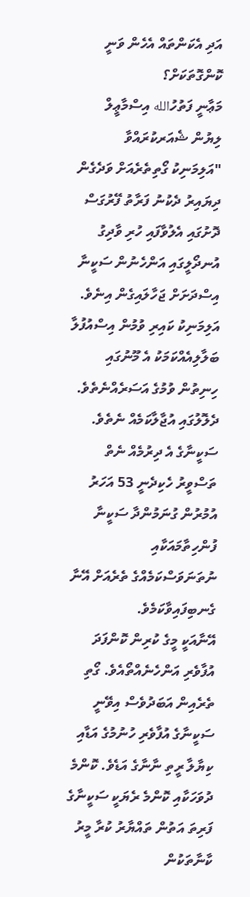އަދި އެކަންތައް އެހެން ވަނީ ކޮންގޮތަކަށް؟
މަޢާނީ ފަތުހުالله އިސްމާޢީލް
ލިޔުން ޝެއަރކުރައްވާ
"އަލިމަނިކު ގޯތިތެރެއަށް ވަދެގެން ދިޔައިރު ދެކުނު ފަރާތު ފޭރުގަސް ދޮށުގައި އެލުވާފައި ހުރި ވާދިގު އުނދޯލީގައި އަންހެނުން ސަކީނާ އިސްދަށަށް ޖަހާލައިގެން އިނެވެ. އަލިމަނިކު ކައިރި ވުމުން އިސްއުފުލާ ބަލާލިއެއްކަމަކު އެ މޫނުގައި ހިނިތުން ވުމުގެ އަސަރެއްނެތެވެ. ދެލޮލުގައި އުޖާލާކަމެއް ނެތެވެ. ސަކީނާގެ އެ ދިރުމެއް ނެތް ތަސްވީރު ހެކިދެނީ 53 އަހަރު އުމުރުން ގުނަމުންދާ ސަކީނާ ފުންހިތާމައަކާއި ނުތަނަވަސްކަމެއްގެ ތެރެއަށް އޭނާ ގެނބިފައިވާކަމެވެ.
އޭނާއަކީ މީގެ ކުރިން ކޮންފަދަ އުފާވެރި އަންހެނެއްތޯއެވެ. ގޯތި ތެރެއިން އަބަދުވެސް އިވޭނީ ސަކީނާގެ އުފާވެރި ހުނުމުގެ އަޑާއި ކިޔާލާ ރީތި ނާނާގެ އަޑެވެ. ކޮންމެ ދުވަހަކާއި ކޮންމެ ރެޔަކީ ސަކީނާގެ ފަރިތަ އަތުން ތައްޔާރު ކުރާ މީރު ކާނާތަކުން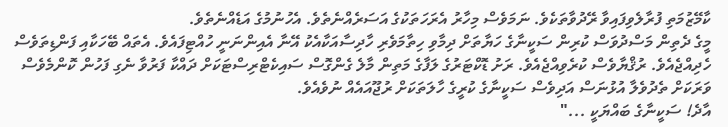ކާމޭޒުމަތި ފުރާލެވިފައިވާ ރޭދުވާތަކެވެ. ނަމަވެސް މިހާރު އެރަހަތަކުގެ އަސަރެއްނެތެވެ. އެހުނުމުގެ އަޑެއްނެތެވެ.
މީގެ ދެތިން މަސްދުވަސް ކުރިން ސަކީނާގެ ހަޔާތަށް ދިމާވި ހިތާމަވެރި ހާދިސާއަކާއެކު އޭނާ އެއިންނަނީ ހުއްޓިފައެވެ. އެތައް ބޭހަކާއި ފަންޑިތަވެސް ހެދިއްޖެއެވެ. ރުޤްޔާވެސް ކުރެވިއްޖެއެވެ. ރަށު ޑޮކްޓަރުގެ ލަފާގެ މަތިން މާލެ ގެންގޮސް ސައިކެޓްރިސްޓަކަށް ދައްކާ ފަރުވާ ނެގި ފަހުން ކޮންމެވެސް ވަރަކަށް ތެދުވެލާ އުޅުނަސް އަދިވެސް ސަކީނާގެ ކުރީގެ ހާލަތަކަށް ރުޖޫއައެއް ނުވެއެވެ.
އާދެ! ސަކީނާގެ ބައްޔަކީ ..."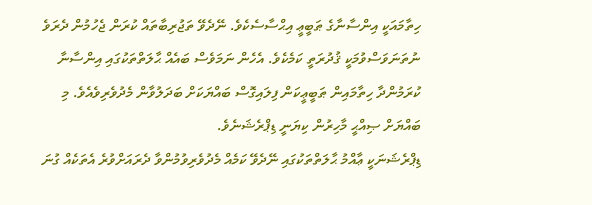ހިތާމައަކީ އިންސާނާގެ ޠަބީޢީ އިޙްސާސެކެވެ. ނޭދެވޭ ތަޖުރިބާތައް ކުރަން ޖެހުމުން ދެރަވެ ނުތަނަވަސްވުމަކީ ޤުދުރަތީ ކަމެކެވެ. އެހެން ނަމަވެސް ބައެއް ޙާލަތްތަކުގައި އިންސާނާ ކުރަމުންދާ ހިތާމައިން ޠަބީޢީކަން ފިލައިގޮސް ބައްޔަކަށް ބަދަލުވާން މެދުވެރިވެއެވެ. މި ބައްޔަށް ޞިއްޙީ މާހިރުން ކިޔަނީ ޑިޕްރެޝަނެވެ.
ޑިޕްރެޝަނަކީ ޢާއްމު ޙާލަތްތަކުގައި ނޭދެވޭ ކަމެއް މެދުވެރިވުމުންވާ ދެރައަށްވުރެ އެތަކެއް ގުނަ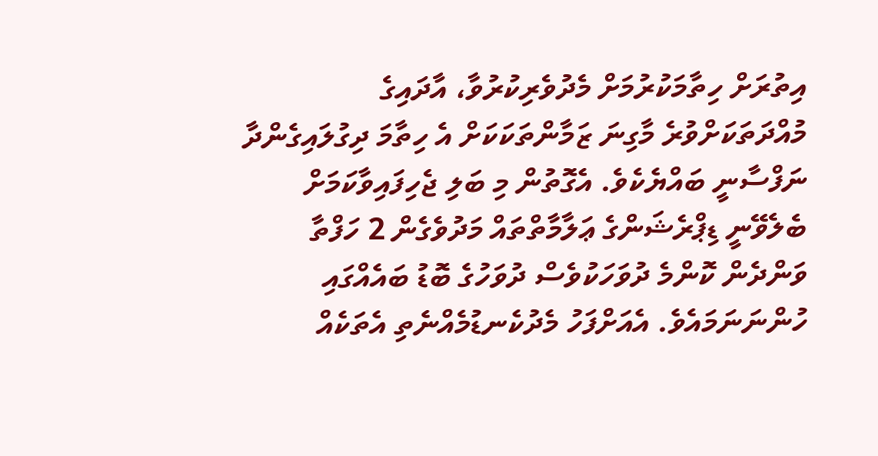އިތުރަށް ހިތާމަކުރުމަށް މެދުވެރިކުރުވާ، އާދައިގެ މުއްދަތަކަށްވުރެ މާގިނަ ޒަމާންތަކަކަށް އެ ހިތާމަ ދިގުލައިގެންދާ ނަފްސާނީ ބައްޔެކެވެ. އެގޮތުން މި ބަލި ޖެހިފައިވާކަމަށް ބެލެވޭނީ ޑިޕްރެޝަންގެ ޢަލާމާތްތައް މަދުވެގެން 2 ހަފްތާ ވަންދެން ކޮންމެ ދުވަހަކުވެސް ދުވަހުގެ ބޮޑު ބައެއްގައި ހުންނަނަމައެވެ. އެއަށްފަހު މެދުކެނޑުމެއްނެތި އެތަކެއް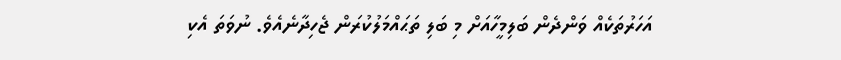އަހަރުތަކެއް ވަންދެން ބަލިމީހާއަށް މި ބަލި ތަޙައްމަލުކުރަން ޖެހިދާނެއެވެ. ނުވަތަ އެކި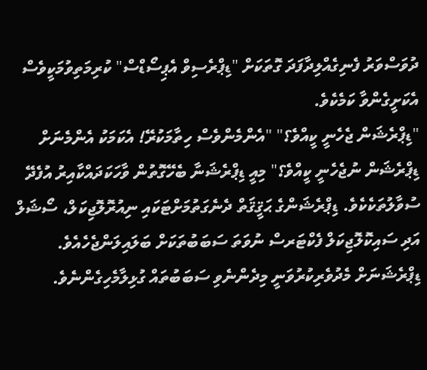ދުވަސްވަރު ފެނިގެއްލިދާފަދަ ގޮތަކަށް "ޑިޕްރެސިވް އެޕިސޯޑްސް" ކުރިމަތިވުމަކީވެސް އެކަށީގެންވާ ކަމެކެވެ.
"ޑިޕްރެޝަން ޖެހެނީ ކީއްވެ؟" "އެންމެންވެސް ހިތާމަކުރޭ! އެކަމަކު އެންމެނަށް ޑިޕްރެޝަން ނުޖެހެނީ ކީއްވެ؟" މިއީ ޑިޕްރެޝަނާ ބެހޭގޮތުން ވާހަކަދައްކާއިރު އުފެދޭ ސުވާލުތަކެކެވެ. ޑިޕްރެޝަންގެ ޙަޤީޤަތް ދެނެގަތުމަށްޓަކައި ނިއުރޮލޮޖިކަލް، ސޯޝަލް އަދި ސައިކޮލޮޖިކަލް ފެކްޓަރސް ނުވަތަ ސަބަބުތަކަށް ބަލައިލަންޖެހެއެވެ. ޑިޕްރެޝަނަށް މެދުވެރިކުރުވަނީ މިދެންނެވި ސަބަބުތައް ގުޅިލާމެހިގެންނެވެ.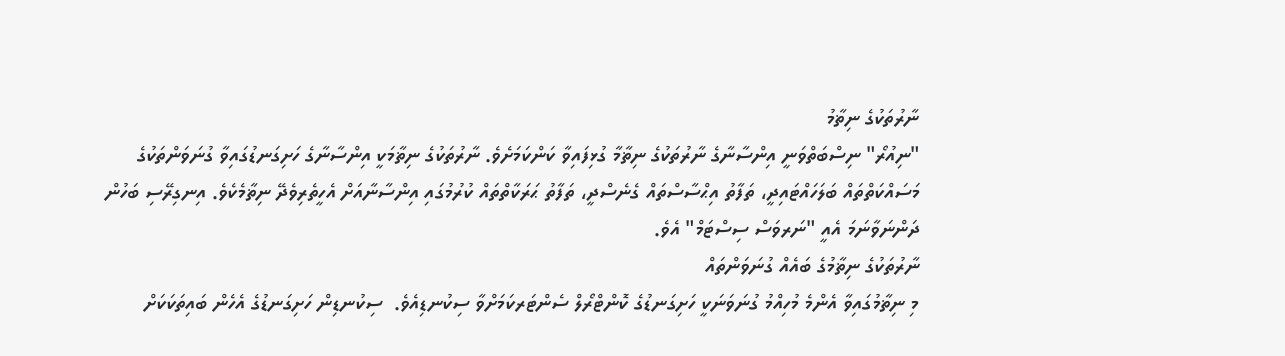ނާރުތަކުގެ ނިޡާމު
"ނިއުރޯ" ނިސްބަތްވަނީ އިންސާނާގެ ނާރުތަކުގެ ނިޡާމާ ގުޅިފައިވާ ކަންކަމަށެވެ. ނާރުތަކުގެ ނިޡާމަކީ އިންސާނާގެ ހަށިގަނޑުގައިވާ ގުނަވަންތަކުގެ މަސައްކަތްތައް ބަލަހައްޓައިދީ، ތަފާތު އިޙްސާސްތައް ގެނެސްދީ، ތަފާތު ޙަރަކާތްތައް ކުރުމުގައި އިންސާނާއަށް އެހީތެރިވެދޭ ނިޡާމެކެވެ. އިނގިރޭސި ބަހުން ދަންނަވާނަމަ އެއީ "ނަރވަސް ސިސްޓަމް" އެވެ.
ނާރުތަކުގެ ނިޡާމުގެ ބައެއް ގުނަވަންތައް
މި ނިޡާމުގައިވާ އެންމެ މުހިއްމު ގުނަވަނަކީ ހަށިގަނޑުގެ ކޮންޓްރޯލް ސެންޓަރކަމަށްވާ ސިކުނޑިއެވެ.  ސިކުނޑިން ހަށިގަނޑުގެ އެހެން ބައިތަކަކަށް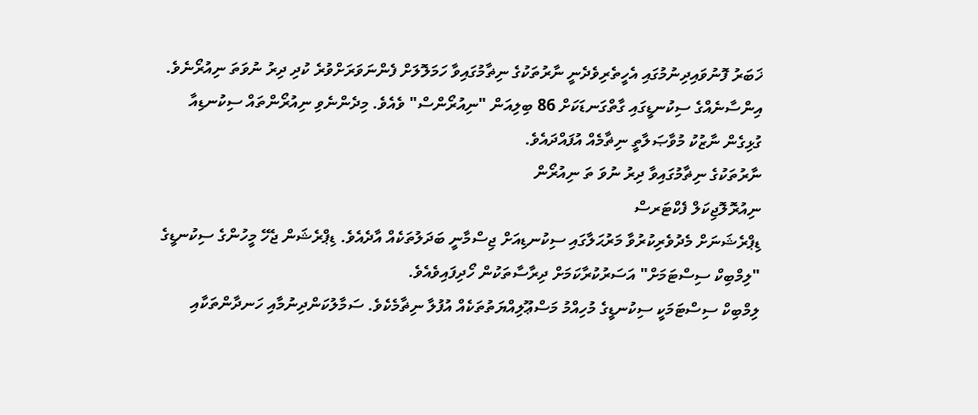ޚަބަރު ފޮނުވައިދިނުމުގައި އެހީތެރިވެދެނީ ނާރުތަކުގެ ނިޡާމުގައިވާ ހަމަލޮލަށް ފެންނަވަރަށްވުރެ ކުދި ދިރު ނުވަތަ ނިއުރޯނެވެ.
އިންސާނެއްގެ ސިކުނޑީގައި ގާތްގަނޑަކަށް 86 ބިލިއަން "ނިއުރޯންސް" ވެއެވެ. މިދެންނެވި ނިއުރޯންތައް ސިކުނޑިއާ ގުޅިގެން ނާޒުކު މުވާޞަލާތީ ނިޡާމެއް އުފައްދައެވެ.
ނާރުތަކުގެ ނިޡާމުގައިވާ ދިރު ނުވަ ތަ ނިއުރޯން
ނިއުރޮލޮޖިކަލް ފެކްޓަރސް
ޑިޕްރެޝަނަށް މެދުވެރިކުރުވާ މަރުޙަލާގައި ސިކުނޑިއަށް ޖިސްމާނީ ބަދަލުތަކެއް އާދެއެވެ. ޑިޕްރެޝަން ޖެހޭ މީހުންގެ ސިކުނޑީގެ "ލިމްބިކް ސިސްޓަމަށް" އަސަރުކުރާކަމަށް ދިރާސާތަކުން ހޯދިފައިވެއެވެ.
ލިމްބިކް ސިސްޓަމަކީ ސިކުނޑީގެ މުހިއްމު މަސްޢޫލިއްޔަތުތަކެއް އުފުލާ ނިޡާމެކެވެ. ސަމާލުކަންދިނުމާއި ހަނދާންތަކާއި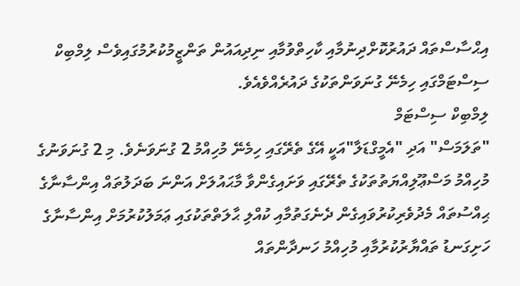އިޙްސާސްތައް ދައުރުކޮށްދިނުމާއި ކާހިތްވުމާއި ނިދިއައުން ތަންޒީމުކުރުމުގައިވެސް ލިމްބިކް ސިސްޓަމްގައި ހިމެނޭ ގުނަވަންތަކުގެ ދައުރެއްވެއެވެ.
ލިމްބިކް ސިސްޓަމް
"ތަލަމަސް" އަދި "އެމީގްޑަލާ"އަކީ އޭގެ ތެރޭގައި ހިމެނޭ މުހިއްމު 2 ގުނަވަނެވެ. މި 2 ގުނަވަނުގެ މުހިއްމު މަސްޢޫލިއްޔަތުތަކުގެ ތެރޭގައި ވަށައިގެންވާ މާޙައުލަށް އަންނަ ބަދަލުތައް އިންސާނާގެ ޙިއްސުތައް މެދުވެރިކުރުވައިގެން ދެނެގަތުމާއި ކުއްލި ޙާލަތްތަކުގައި ޢަމަލުކުރުމަށް އިންސާނާގެ ހަށިގަނޑު ތައްޔާރުކުރުމާއި މުހިއްމު ހަނދާންތައް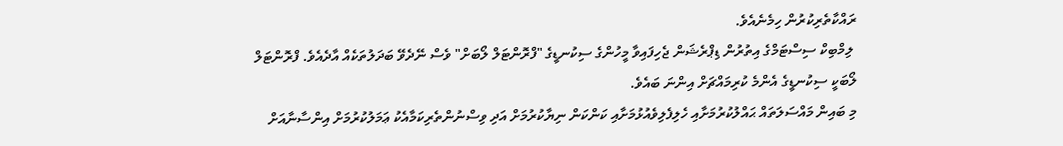ރައްކާތެރިކުރުން ހިމެނެއެވެ.
 ލިމްބިކް ސިސްޓަމްގެ އިތުރުން ޑިޕްރެޝަން ޖެހިފައިވާ މީހުންގެ ސިކުނޑީގެ "ފްރޮންޓަލް ލޯބަށް" ވެސް ނޭދެވޭ ބަދަލުތަކެއް އާދެއެވެ. ފްރޮންޓަލް ލޯބަކީ ސިކުނޑީގެ އެންމެ ކުރިމައްޗަށް އިންނަ ބައެވެ.
މި ބައިން މައްސަލަތައް ޙައްލުކުރުމަށާއި ހެލިފެލިވެއުޅުމަށާއި ކަންކަން ނިޔާކުރުމަށް އަދި ވިސްނުންތެރިކަމާއެކު ޢަމަލުކުރުމަށް އިންސާނާއަށް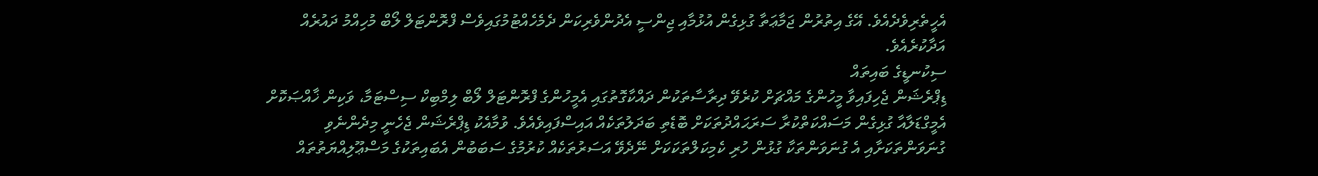އެހީތެރިވެދެއެވެ. އޭގެ އިތުރުން ޖަމާޢަތާ ގުޅިގެން އުޅުމާއި ޖިންސީ އެދުންވެރިކަން ދެމެހެއްޓުމުގައިވެސް ފްރޮންޓަލް ލޯބް މުހިއްމު ދައުރެއް އަދާކުރެއެވެ.
ސިކުނޑީގެ ބައިތައް
ޑިޕްރެޝަން ޖެހިފައިވާ މީހުންގެ މައްޗަށް ކުރެވޭ ދިރާސާތަކުން ދައްކާގޮތުގައި އެމީހުންގެ ފްރޮންޓަލް ލޯބް ލިމްބިކް ސިސްޓަމާ، ވަކިން ޚާއްޞަކޮށް އެމީގްޑަލާއާ ގުޅިގެން މަސައްކަތްކުރާ ސަރަޙައްދުތަކަށް ބޮޑެތި ބަދަލުތަކެއް އައިސްފައިވެއެވެ. ވުމާއެކު ޑިޕްރެޝަން ޖެހެނީ މިދެންނެވި ގުނަވަންތަކަށާއި އެ ގުނަވަންތަކާ ގުޅުން ހުރި ކެމިކަލްތަކަކަށް ނޭދެވޭ އަސަރުތަކެއް ކުރުމުގެ ސަބަބުން އެބައިތަކުގެ މަސްޢޫލިއްޔަތުތައް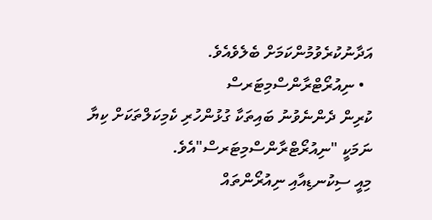އަދާނުކުރެވުމުންކަމަށް ބެލެވެއެވެ.
  • ނިއުރޯޓްރާންސްމިޓަރސް
ކުރިން ދެންނެވުނު ބައިތަކާ ގުޅުންހުރި ކެމިކަލްތަކަށް ކިޔާ ނަމަކީ "ނިއުރޯޓްރާންސްމިޓަރސް"އެވެ.
މިއީ ސިކުނޑިއާއި ނިއުރޯންތައް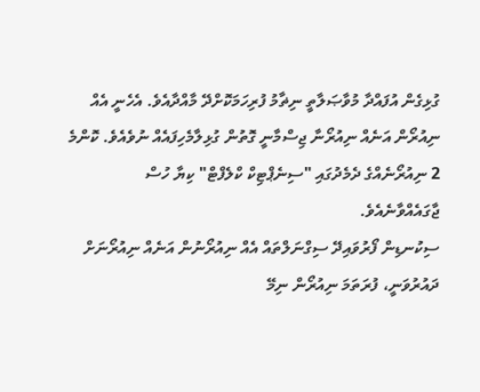ގުޅިގެން އުފައްދާ މުވާޞަލާތީ ނިޡާމު ފުރިހަމަކޮށްދޭ މާއްދާއެވެ. އެހެނީ އެއް ނިއުރޯން އަނެއް ނިއުރޯނާ ޖިސްމާނީ ގޮތުން ގުޅިލާމެހިފައެއް ނުވެއެވެ. ކޮންމެ 2 ނިއުރޯނެއްގެ ދެމެދުގައި "ސިނެޕްޓިކް ކްލެފްޓް" ކިޔާ ހުސް ޖާގައެއްވާނެއެވެ.
ސިކުނޑިން ފޯރުވައިދޭ ސިގްނަލްތައް އެއް ނިއުރޯނުން އަނެއް ނިއުރޯނަށް ދައުރުވަނީ، ފުރަތަމަ ނިއުރޯން ނިމޭ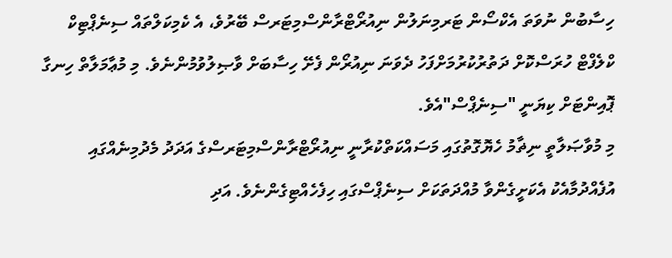ހިސާބުން ނުވަތަ އެކްސޯން ޓަރމިނަލުން ނިއުރޯޓްރާންސްމިޓަރސް ބޭރުވެ، އެ ކެމިކަލްތައް ސިނެޕްޓިކް ކްލެފްޓް ހުރަސްކޮށް ދަތުރުކުރުމަށްފަހު ދެވަނަ ނިއުރޯން ފެށޭ ހިސާބަށް ވާޞިލުވުމުންނެވެ. މި މުޢާމަލާތް ހިނގާ ޕޮއިންޓަށް ކިޔަނީ "ސިނެޕްސް"އެވެ.
މި މުވާޞަލާތީ ނިޡާމު ހެޔޮގޮތުގައި މަސައްކަތްކުރާނީ ނިއުރޯޓްރާންސްމިޓަރސްގެ އަދަދު މެދުމިނެއްގައި އުފެއްދުމާއެކު އެކަށީގެންވާ މުއްދަތަކަށް ސިނެޕްސްގައި ހިފެހެއްޓިގެންނެވެ. އަދި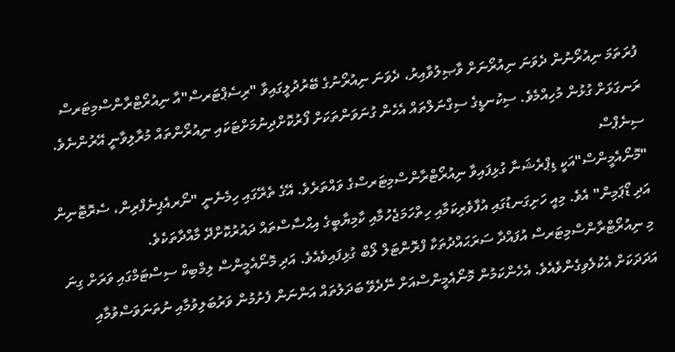ފުރަތަމަ ނިއުރޯނުން ދެވަނަ ނިއުރޯނަށް ވާޞިލުވާއިރު، ދެވަނަ ނިއުރޯނުގެ ބޭރުދުލީގައިވާ "ރިސެޕްޓަރސް"އާ ނިއުރޯޓްރާންސްމިޓަރސް ރަނގަޅަށް ގުޅުން މުހިއްމެވެ. ސިކުނޑީގެ ސިގްނަލްތައް އެހެން ގުނަވަންތަކަށް ފޯރުކޮށްދިނުމަށްޓަކައި ނިއުރޯންތައް މުރާލިވާނީ އޭރުންނެވެ.
ސިނެޕްސް
"މޮނޯއެމީންސް"އަކީ ޑިޕްރެޝަނާ ގުޅިފައިވާ ނިއުރޯޓްރާންސްމިޓަރސްގެ ވައްތަރެވެ. އޭގެ ތެރޭގައި ހިމެނެނީ "ނޯރއެޕިނެފްރިން، ސެރޮޓޮނިން އަދި ޑޯޕަމިން" އެވެ. މިއީ ހަށިގަނޑުގައި އުފާވެރިކަމާއި ހިތްހަމަޖެހުމާއި ކާމިޔާބީގެ އިޙްސާސްތައް ދައުރުކޮށްދޭ މާއްދާތަކެވެ.
މި ނިއުރޯޓްރާންސްމިޓަރސް އުފައްދާ ސަރަޙައްދުތަކާ ފްރޮންޓަލް ލޯބް ގުޅިފައިވެއެވެ. އަދި މޮނޯއެމީންސް ލިމްބިކް ސިސްޓަމްގައި ވަރަށް ގިނަ އަދަދަކަށް އެކުލެވިގެންވެއެވެ. އެހެންކަމުން މޮނޯއެމީންސްއަށް ނޭދެވޭ ބަދަލުތައް އަންނަން ފެށުމުން ވަރުބަލިވުމާއި ނުތަނަވަސްވުމާއި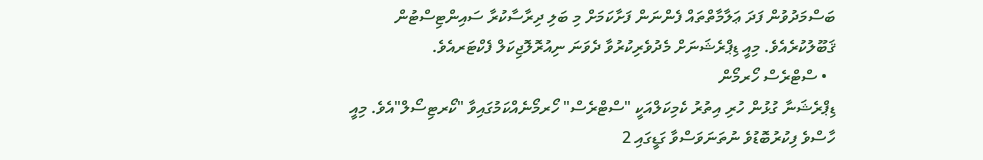ބަސްމަދުވުން ފަދަ ޢަލާމާތްތައް ފެންނަން ފަށާކަމަށް މި ބަލި ދިރާސާކުރާ ސައިންޓިސްޓުން ޤަބޫލުކުރެއެވެ. މިއީ ޑިޕްރެޝަނަށް މެދުވެރިކުރުވާ ދެވަނަ ނިއުރޮލޮޖިކަލް ފެކްޓަރއެވެ.
  • ސްޓްރެސް ހޯރމޯން
ޑިޕްރެޝަނާ ގުޅުން ހުރި އިތުރު ކެމިކަލްއަކީ "ސްޓްރެސް" ހޯރމޯނެއްކަމުގައިވާ "ކޯރޓިސޯލް"އެވެ. މިއީ ހާސްވެ ފިކުރުބޮޑުވެ ނުތަނަވަސްވާ ގަޑީގައި 2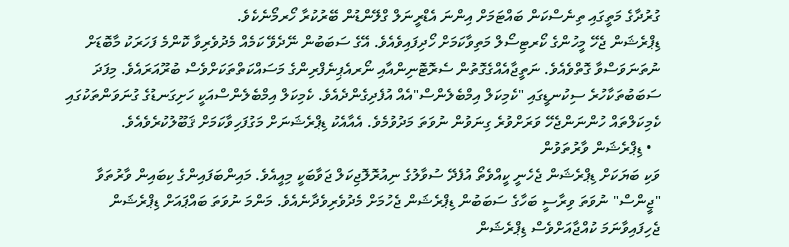ގުރުދާގެ މަތީގައި ތިނެސްކަން ބައްޓަމަށް އިންނަ އެޑްރީނަލް ގްލޭންޑުން ބޭރުކުރާ ހޯރމޯނެކެވެ.
ޑިޕްރެޝަން ޖެހޭ މީހުންގެ ކޯރޓިސޯލް މަތިވާކަމަށް ހޯދިފައިވެއެވެ. އޭގެ ސަބަބުން ނޭދެވޭ ކަމެއް މެދުވެރިވާ ކޮންމެ ފަހަރަކު މާބޮޑަށް ނުތަނަވަސްވާ ގޮތްވެއެވެ. ނަތީޖާއެއްގެގޮތުން ސެރޮޓޮނިންއާއި ނޯރއެޕިނެފްރިންގެ މަސައްކަތްތަކަށްވެސް ބުރޫއަރައެވެ. މިފަދަ ސަބަބުތަކާހުރެ ސިކުނޑީގައި "ކެމިކަލް އިމްބެލެންސް"އެއް އުފެދިގެންދެއެވެ. ކެމިކަލް އިމްބެލެންސްއަކީ ހަށިގަނޑުގެ ގުނަވަންތަކުގައި ކެމިކަލްތައް ހުންނަންޖެހޭ ވަރަށްވުރެ ގިނަވުން ނުވަތަ މަދުވުމެވެ. އެއާއެކު ޑިޕްރެޝަނަށް މަގުފަހިވާކަމަށް ޤަބޫލުކުރެވެއެވެ.
  • ޑިޕްރެޝަން ވާރުތަވުން
ވަކި ބަޔަކަށް ޑިޕްރެޝަން ޖެހެނީ ކީއްވެތޯ އުފެދޭ ސުވާލުގެ ނިއުރޮލޮޖިކަލް ޖަވާބަކީ މިއީއެވެ. މައިންބަފައިންގެ ކިބައިން ވާރުތަވާ "ޖީންސް" ނުވަތަ ވިރާސީ ބަހާގެ ސަބަބުން ޑިޕްރެޝަން ޖެހުމަށް މެދުވެރިވެދާނެއެވެ. މަންމަ ނުވަތަ ބައްޕައަށް ޑިޕްރެޝަން ޖެހިފައިވާނަމަ ކުއްޖާއަށްވެސް ޑިޕްރެޝަން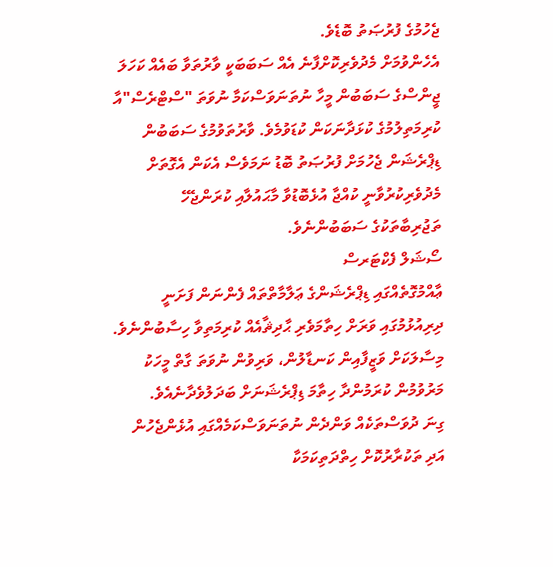ޖެހުމުގެ ފުރުޞަތު ބޮޑެވެ.
އެހެންވުމަށް މެދުވެރިކޮށްފާނެ އެއް ސަބަބަކީ ވާރުތަވާ ބައެއް ކަހަލަ ޖީންސްގެ ސަބަބުން މީހާ ނުތަނަވަސްކަމާ ނުވަތަ "ސްޓްރެސް"އާ ކުރިމަތިލުމުގެ ކުޅަދާނަކަން ކުޑަވުމެވެ. ވާރުތަވުމުގެ ސަބަބުން ޑިޕްރެޝަން ޖެހުމަށް ފުރުޞަތު ބޮޑު ނަމަވެސް އެކަން އެގޮތަށް މެދުވެރިކުރުވާނީ ކުއްޖާ އުޅެބޮޑުވާ މާޙައުލާއި ކުރަންޖެހޭ ތަޖުރިބާތަކުގެ ސަބަބުންނެވެ.
ސޯޝަލް ފެކްޓަރސް
ޢާއްމުގޮތެއްގައި ޑިޕްރެޝަންގެ ޢަލާމާތްތައް ފެންނަން ފަށަނީ ދިރިއުޅުމުގައި ވަރަށް ހިތާމަވެރި ޙާދިޘާއެއް ކުރިމަތިވާ ހިސާބުންނެވެ. މިސާލަކަށް ވަޒީފާއިން ކަނޑާލުން، ވަރިވުން ނުވަތަ ގާތް މީހަކު މަރުވުމުން ކުރަމުންދާ ހިތާމަ ޑިޕްރެޝަނަށް ބަދަލުވެދާނެއެވެ.
ގިނަ ދުވަސްތަކެއް ވަންދެން ނުތަނަވަސްކަމެއްގައި އުޅެންޖެހުން އަދި ތަކުރާރުކޮށް ހިތްދަތިކަމަކާ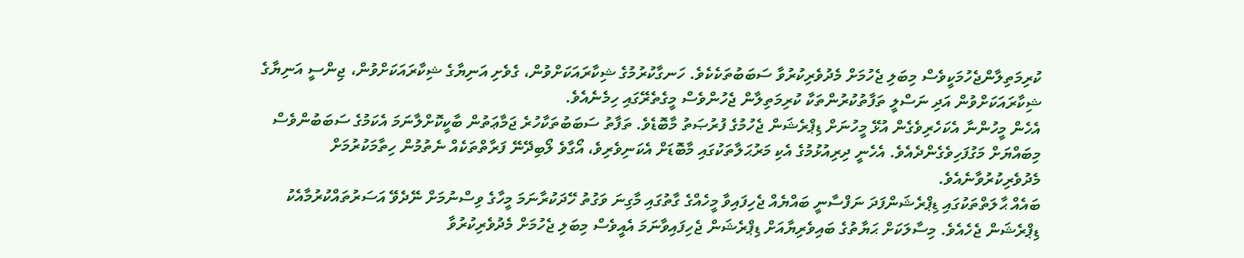ކުރިމަތިލާންޖެހުމަކީވެސް މިބަލި ޖެހުމަށް މެދުވެރިކުރުވާ ސަބަބުތަކެކެވެ. ހަނގާކުރުމުގެ ޝިކާރައަކަށްވުން، ގެވެށި އަނިޔާގެ ޝިކާރައަކަށްވުން، ޖިންސީ އަނިޔާގެ ޝިކާރައަކަށްވުން އަދި ނަސްލީ ތަފާތުކުރުންތަކާ ކުރިމަތިލާން ޖެހުންވެސް މީގެތެރޭގައި ހިމެނެއެވެ.
އެހެން މީހުންނާ އެކަހެރިވެގެން އުޅޭ މީހުނަށް ޑިޕްރެޝަން ޖެހުމުގެ ފުރުޞަތު މާބޮޑެވެ. ތަފާތު ސަބަބުތަކާހުރެ ޖަމާޢަތުން ބާކީކޮށްލާނަމަ އެކަމުގެ ސަބަބުންވެސް މިބައްޔަށް މަގުފަހިވެގެންދެއެވެ. އެހެނީ ދިރިއުޅުމުގެ އެކި މަރުޙަލާތަކުގައި މާބޮޑަށް އެކަނިވެރިވެ، އޯގާވެ ލޯބިދޭނޭ ފަރާތްތަކެއް ނެތުމުން ހިތާމަކުރުމަށް މެދުވެރިކުރުވާނެއެވެ.
ބައެއް ޙާލަތްތަކުގައި ޑިޕްރެޝަންފަދަ ނަފްސާނީ ބައްޔެއް ޖެހިފައިވާ މީހެއްގެ ގާތުގައި މާގިނަ ވަގުތު ހޭދަކުރާނަމަ މީހާގެ ވިސްނުމަށް ނޭދެވޭ އަސަރުތައްކުރުމާއެކު ޑިޕްރެޝަން ޖެހެއެވެ. މިސާލަކަށް ޙަޔާތުގެ ބައިވެރިޔާއަށް ޑިޕްރެޝަން ޖެހިފައިވާނަމަ އެއީވެސް މިބަލި ޖެހުމަށް މެދުވެރިކުރުވާ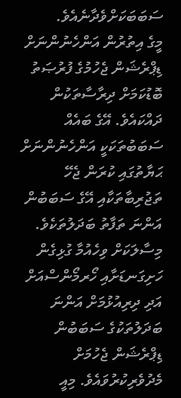ސަބަބަކަށްވެދާނެއެވެ.
މީގެ އިތުރުން އަންހެނުންނަށް ޑިޕްރެޝަން ޖެހުމުގެ ފުރުޞަތު ބޮޑުކަމަށް ދިރާސާތަކުން ދައްކައެވެ. އޭގެ ބައެއް ސަބަބުތަކަކީ އަންހެނުންނަށް ޙަޔާތުގައި ކުރަން ޖެހޭ ތަޖުރިބާތަކާއި އޭގެ ސަބަބުން އަންނަ ތަފާތު ބަދަލުތަކެވެ. މިސާލަކަށް ވިހެއުމާ ގުޅިގެން ހަށިގަނޑަށާއި ހޯރމޯންސްއަށް އަދި ދިރިއުޅުމަށް އަންނަ ބަދަލުތަކުގެ ސަބަބުން ޑިޕްރެޝަން ޖެހުމަށް މެދުވެރިކުރުވައެވެ. މިއީ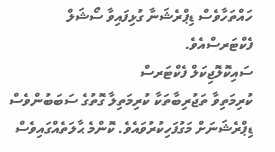ހައްތަހާވެސް ޑިޕްރެޝަނާ ގުޅިފައިވާ ސޯޝަލް ފެކްޓަރސްއެވެ.
ސައިކޮލޮޖިކަލް ފެކްޓަރސް
ކުރިމަތިވާ ތަޖުރިބާތަކާ ކުރިމަތިލާ ގޮތުގެ ސަބަބުންވެސް ޑިޕްރެޝަނަށް މަގުފަހިކުރުވައެވެ. ކޮންމެ ޙާލަތެއްގައިވެސް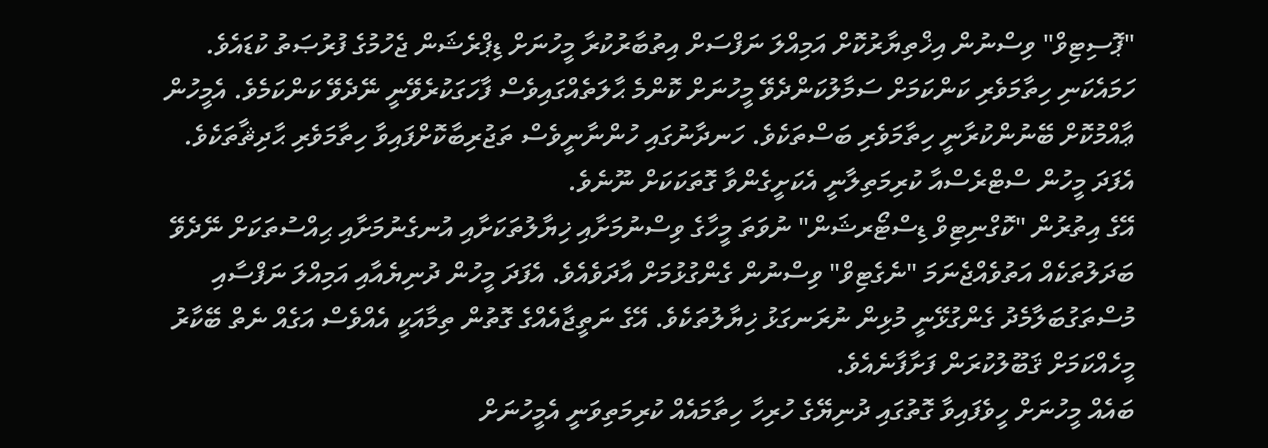"ޕޮސިޓިވް" ވިސްނުން އިޚްތިޔާރުކޮށް އަމިއްލަ ނަފްސަށް އިތުބާރުކުރާ މީހުނަށް ޑިޕްރެޝަން ޖެހުމުގެ ފުރުޞަތު ކުޑައެވެ.
ހަމައެކަނި ހިތާމަވެރި ކަންކަމަށް ސަމާލުކަންދެވޭ މީހުނަށް ކޮންމެ ޙާލަތެއްގައިވެސް ފާހަގަކުރެވޭނީ ނޭދެވޭ ކަންކަމެވެ. އެމީހުން ޢާއްމުކޮށް ބޭނުންކުރާނީ ހިތާމަވެރި ބަސްތަކެވެ. ހަނދާނުގައި ހުންނާނީވެސް ތަޖުރިބާކޮށްފައިވާ ހިތާމަވެރި ޙާދިޘާތަކެވެ. އެފަދަ މީހުން ސްޓްރެސްއާ ކުރިމަތިލާނީ އެކަށީގެންވާ ގޮތަކަކަށް ނޫނެވެ.
އޭގެ އިތުރުން "ކޮގްނިޓިވް ޑިސްޓޯރޝަން" ނުވަތަ މީހާގެ ވިސްނުމަށާއި ޚިޔާލުތަކަށާއި އުނގެނުމަށާއި ޙިއްސުތަކަށް ނޭދެވޭ ބަދަލުތަކެއް އަތުވެއްޖެނަމަ "ނެގެޓިވް" ވިސްނުން ގެންގުޅުމަށް އާދަވެއެވެ. އެފަދަ މީހުން ދުނިޔެއާއި އަމިއްލަ ނަފްސާއި މުސްތަގުބަލާމެދު ގެންގުޅޭނީ މުޅިން ނުރަނގަޅު ޚިޔާލުތަކެވެ. އޭގެ ނަތީޖާއެއްގެ ގޮތުން ތިމާއަކީ އެއްވެސް އަގެއް ނެތް ބޭކާރު މީހެއްކަމަށް ޤަބޫލުކުރަން ފަށާފާނެއެވެ.
ބައެއް މީހުނަށް ހީވެފައިވާ ގޮތުގައި ދުނިޔޭގެ ހުރިހާ ހިތާމައެއް ކުރިމަތިވަނީ އެމީހުނަށް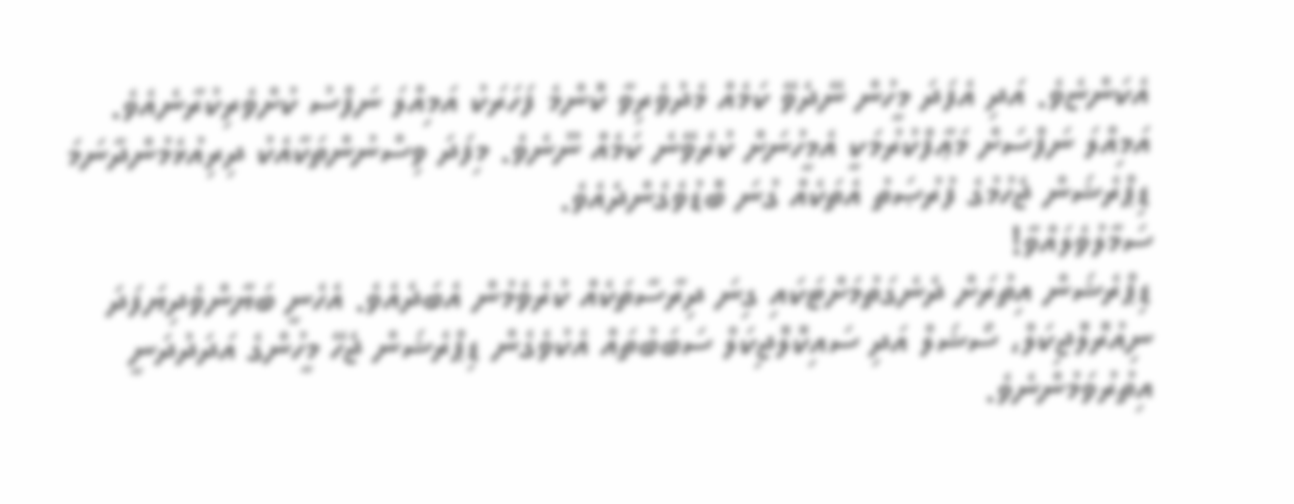އެކަންޏެވެ. އަދި އެފަދަ މީހުން ނޭދެވޭ ކަމެއް މެދުވެރިވާ ކޮންމެ ފަހަރަކު އަމިއްލަ ނަފްސު ކުށްވެރިކުރާނެއެވެ. އަމިއްލަ ނަފްސަށް މަޢާފްކުރުމަކީ އެމީހުނަށް ކުރެވޭނެ ކަމެއް ނޫނެވެ. މިފަދަ ވިސްނުންތަކާއެކު ދިރިއުޅެމުންދާނަމަ ޑިޕްރެޝަން ޖެހުމުގެ ފުރުޞަތު އެތަކެއް ގުނަ ބޮޑުވެގެންދެއެވެ.
ސަމާލުވެލައްވާ!
ޑިޕްރެޝަން އިތުރަށް ދެނެގަތުމަށްޓަކައި ގިނަ ދިރާސާތަކެއް ކުރެވެމުން އެބަދެއެވެ. އެހެނީ ބަޔާންވެދިޔަފަދަ ނިއުރޮލޮޖިކަލް، ސޯޝަލް އަދި ސައިކޮލޮޖިކަލް ސަބަބުތައް އެކުވެގެން ޑިޕްރެޝަން ޖެހޭ މީހުންގެ އަދަދުދަނީ އިތުރުވަމުންނެވެ.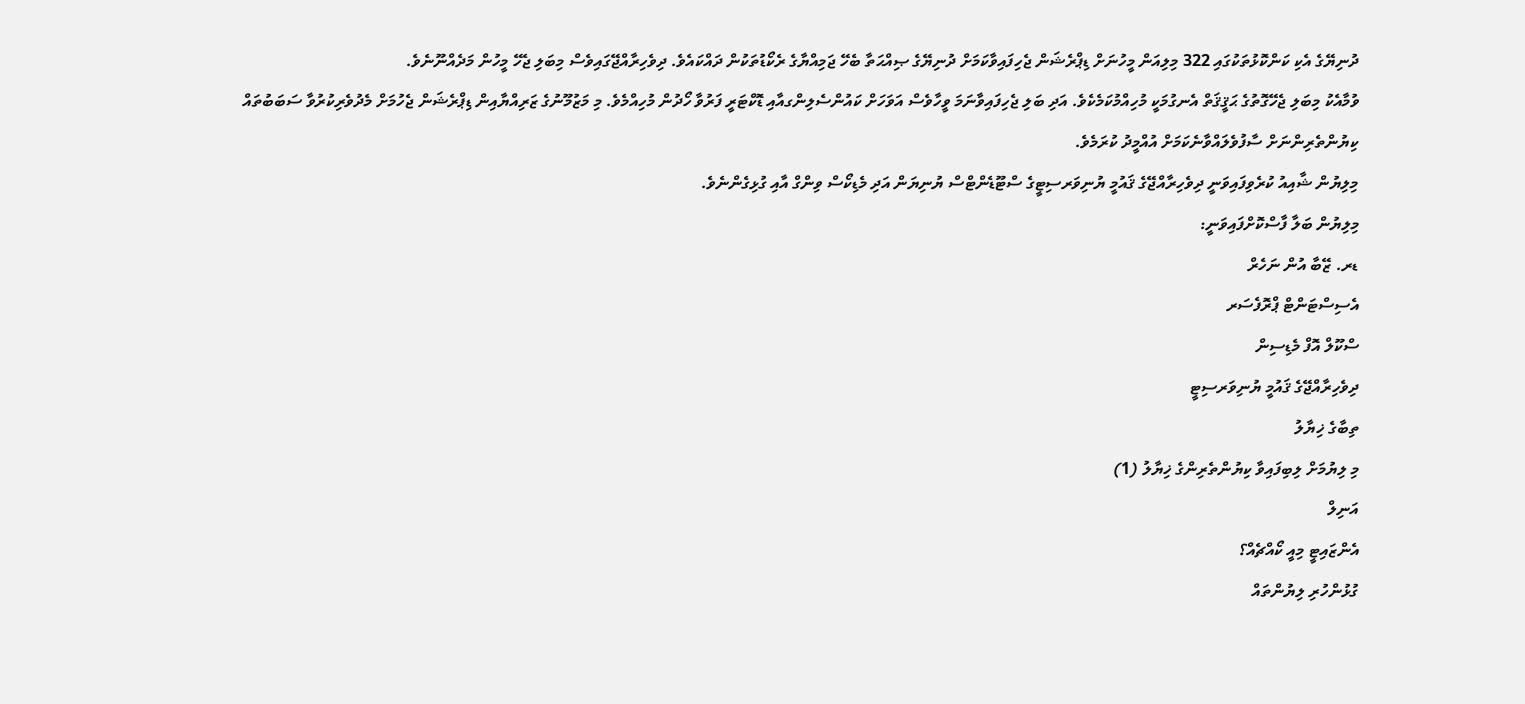ދުނިޔޭގެ އެކި ކަންކޮޅުތަކުގައި 322 މިލިއަން މީހުނަށް ޑިޕްރެޝަން ޖެހިފައިވާކަމަށް ދުނިޔޭގެ ޞިއްޙަތާ ބެހޭ ޖަމިއްޔާގެ ރެކޯޑުތަކުން ދައްކައެވެ. ދިވެހިރާއްޖޭގައިވެސް މިބަލި ޖެހޭ މީހުން މަދެއްނޫނެވެ.
ވުމާއެކު މިބަލި ޖެހޭގޮތުގެ ޙަޤީޤަތް އެނގުމަކީ މުހިއްމުކަމެކެވެ. އަދި ބަލި ޖެހިފައިވާނަމަ ވީހާވެސް އަވަހަށް ކައުންސެލިންގއާއި ޑޮކްޓަރީ ފަރުވާ ހޯދުން މުހިއްމެވެ. މި މަޒުމޫނުގެ ޒަރިއްޔާއިން ޑިޕްރެޝަން ޖެހުމަށް މެދުވެރިކުރުވާ ސަބަބުތައް ކިޔުންތެރިންނަށް ސާފުވެލައްވާނެކަމަށް އުއްމީދު ކުރަމެވެ.
މިލިޔުން ޝާއިއު ކުރެވިފައިވަނީ ދިވެހިރާއްޖޭގެ ޤައުމީ ޔުނިވަރސިޓީގެ ސްޓޫޑެންޓްސް ޔުނިޔަން އަދި މެޑިކޯސް ވިންގް އާއި ގުޅިގެންނެވެ.
މިލިޔުން ބަލާ ފާސްކޮށްފައިވަނީ:
ޑރ. ޒޭބާ އުން ނަހެރް
އެސިސްޓަންޓް ޕްރޮފެސަރ
ސްކޫލް އޮފް މެޑިސިން
ދިވެހިރާއްޖޭގެ ޤައުމީ ޔުނިވަރސިޓީ
ތިބާގެ ޚިޔާލު
މި ލިޔުމަށް ލިބިފައިވާ ކިޔުންތެރިންގެ ޚިޔާލު (1)
އަނިލް
އެންޒައިޓީ މިއީ ކޯއްޗެއް؟
ގުޅުންހުރި ލިޔުންތައް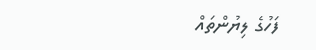ފަހުގެ ލިޔުންތައް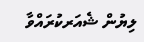ލިޔުން ޝެއަރކުރައްވާ